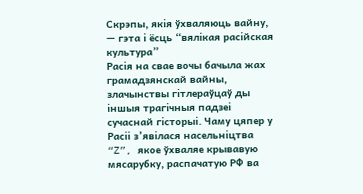Скрэпы, якія ўхваляюць вайну, — гэта і ёсць “вялікая расійская культура”
Расія на свае вочы бачыла жах грамадзянскай вайны, злачынствы гітлераўцаў ды іншыя трагічныя падзеі сучаснай гісторыі. Чаму цяпер у Расіі з’явілася насельніцтва “Z”, якое ўхваляе крывавую мясарубку, распачатую РФ ва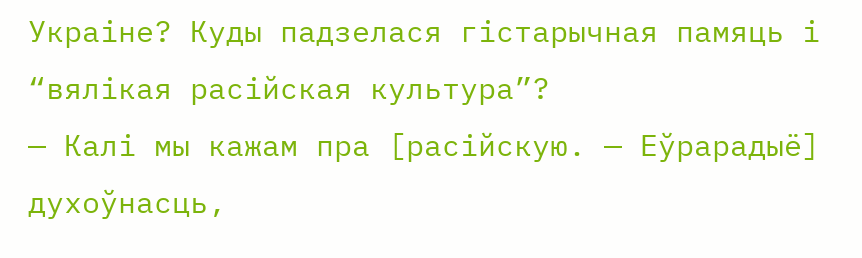Украіне? Куды падзелася гістарычная памяць і “вялікая расійская культура”?
— Калі мы кажам пра [расійскую. — Еўрарадыё] духоўнасць,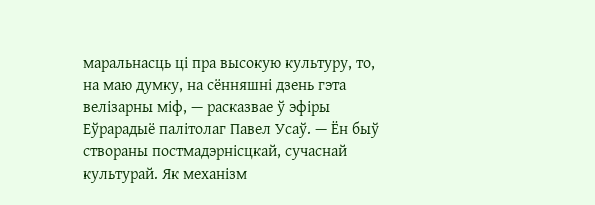маральнасць ці пра высокую культуру, то, на маю думку, на сённяшні дзень гэта велізарны міф, — расказвае ў эфіры Еўрарадыё палітолаг Павел Усаў. — Ён быў створаны постмадэрнісцкай, сучаснай культурай. Як механізм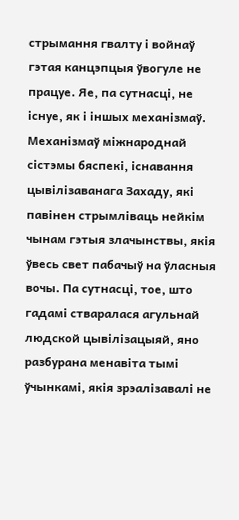стрымання гвалту і войнаў гэтая канцэпцыя ўвогуле не працуе. Яе, па сутнасці, не існуе, як і іншых механізмаў. Механізмаў міжнароднай сістэмы бяспекі, існавання цывілізаванага Захаду, які павінен стрымліваць нейкім чынам гэтыя злачынствы, якія ўвесь свет пабачыў на ўласныя вочы. Па сутнасці, тое, што гадамі стваралася агульнай людской цывілізацыяй, яно разбурана менавіта тымі ўчынкамі, якія зрэалізавалі не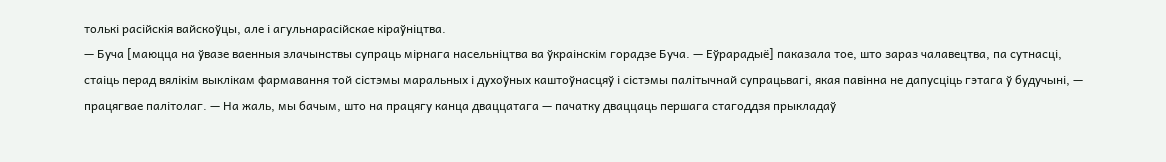толькі расійскія вайскоўцы, але і агульнарасійскае кіраўніцтва.
— Буча [маюцца на ўвазе ваенныя злачынствы супраць мірнага насельніцтва ва ўкраінскім горадзе Буча. — Еўрарадыё] паказала тое, што зараз чалавецтва, па сутнасці, стаіць перад вялікім выклікам фармавання той сістэмы маральных і духоўных каштоўнасцяў і сістэмы палітычнай супрацьвагі, якая павінна не дапусціць гэтага ў будучыні, — працягвае палітолаг. — На жаль, мы бачым, што на працягу канца дваццатага — пачатку дваццаць першага стагоддзя прыкладаў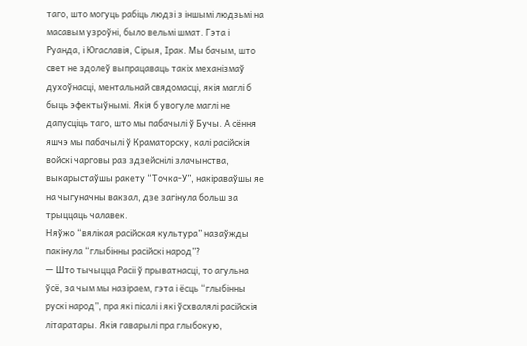таго, што могуць рабіць людзі з іншымі людзьмі на масавым узроўні, было вельмі шмат. Гэта і Руанда, і Югаславія, Сірыя, Ірак. Мы бачым, што свет не здолеў выпрацаваць такіх механізмаў духоўнасці, ментальнай свядомасці, якія маглі б быць эфектыўнымі. Якія б увогуле маглі не дапусціць таго, што мы пабачылі ў Бучы. А сёння яшчэ мы пабачылі ў Краматорску, калі расійскія войскі чарговы раз здзейснілі злачынства, выкарыстаўшы ракету “Точка-У”, накіраваўшы яе на чыгуначны вакзал, дзе загінула больш за трыццаць чалавек.
Няўжо “вялікая расійская культура” назаўжды пакінула “глыбінны расійскі народ”?
— Што тычыцца Расіі ў прыватнасці, то агульна ўсё, за чым мы назіраем, гэта і ёсць “глыбінны рускі народ”, пра які пісалі і які ўсхвалялі расійскія літаратары. Якія гаварылі пра глыбокую,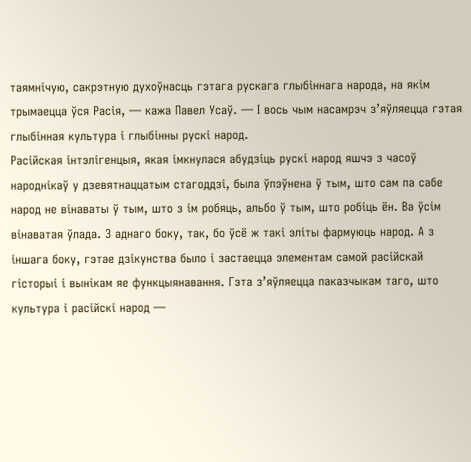таямнічую, сакрэтную духоўнасць гэтага рускага глыбіннага народа, на якім трымаецца ўся Расія, — кажа Павел Усаў. — І вось чым насамрэч з’яўляецца гэтая глыбінная культура і глыбінны рускі народ.
Расійская інтэлігенцыя, якая імкнулася абудзіць рускі народ яшчэ з часоў народнікаў у дзевятнаццатым стагоддзі, была ўпэўнена ў тым, што сам па сабе народ не вінаваты ў тым, што з ім робяць, альбо ў тым, што робіць ён. Ва ўсім вінаватая ўлада. З аднаго боку, так, бо ўсё ж такі эліты фармуюць народ. А з іншага боку, гэтае дзікунства было і застаецца элементам самой расійскай гісторыі і вынікам яе функцыянавання. Гэта з’яўляецца паказчыкам таго, што культура і расійскі народ —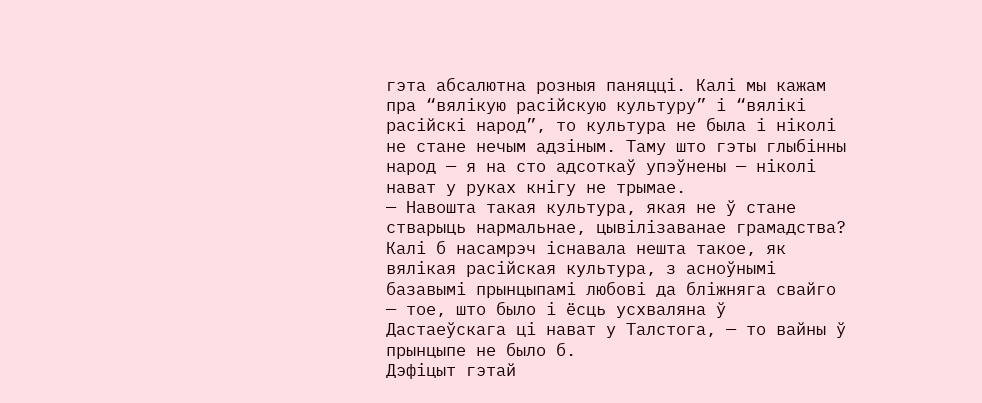гэта абсалютна розныя паняцці. Калі мы кажам пра “вялікую расійскую культуру” і “вялікі расійскі народ”, то культура не была і ніколі не стане нечым адзіным. Таму што гэты глыбінны народ — я на сто адсоткаў упэўнены — ніколі нават у руках кнігу не трымае.
— Навошта такая культура, якая не ў стане стварыць нармальнае, цывілізаванае грамадства? Калі б насамрэч існавала нешта такое, як вялікая расійская культура, з асноўнымі базавымі прынцыпамі любові да бліжняга свайго — тое, што было і ёсць усхваляна ў Дастаеўскага ці нават у Талстога, — то вайны ў прынцыпе не было б.
Дэфіцыт гэтай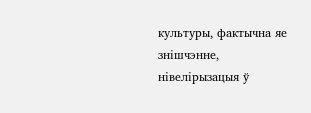культуры, фактычна яе знішчэнне, нівелірызацыя ў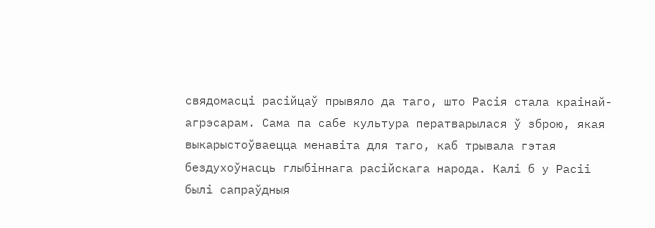свядомасці расійцаў прывяло да таго, што Расія стала краінай-агрэсарам. Сама па сабе культура ператварылася ў зброю, якая выкарыстоўваецца менавіта для таго, каб трывала гэтая бездухоўнасць глыбіннага расійскага народа. Калі б у Расіі былі сапраўдныя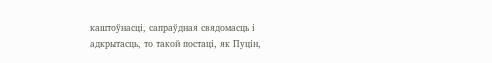каштоўнасці, сапраўдная свядомасць і адкрытасць, то такой постаці, як Пуцін,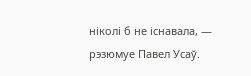ніколі б не існавала, — рэзюмуе Павел Усаў.